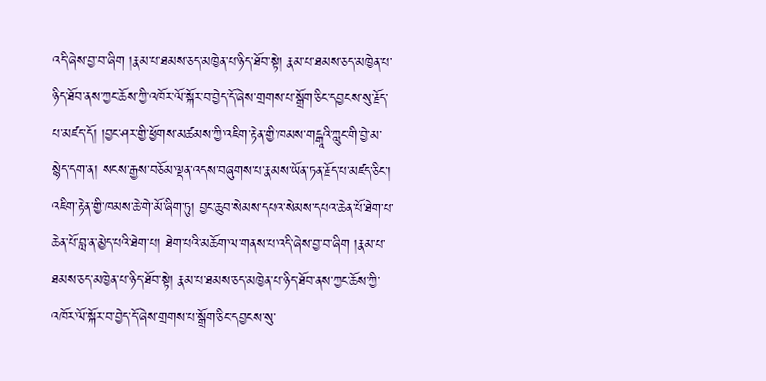འདི་ཞེས་བྱ་བ་ཞིག །རྣམ་པ་ཐམས་ཅད་མཁྱེན་པ་ཉིད་ཐོབ་སྟེ། རྣམ་པ་ཐམས་ཅད་མཁྱེན་པ་ཉིད་ཐོབ་ནས་ཀྱང་ཆོས་ཀྱི་འཁོར་ལོ་སྐོར་བ་བྱེད་དོ་ཞེས་གྲགས་པ་སྒྲོག་ཅིང་དབྱངས་སུ་རྗོད་པ་མཛད་དོ། །བྱང་ཤར་གྱི་ཕྱོགས་མཚམས་ཀྱི་འཇིག་རྟེན་གྱི་ཁམས་གངྒཱའི་ཀླུང་གི་བྱེ་མ་སྙེད་དག་ན། སངས་རྒྱས་བཅོམ་ལྡན་འདས་བཞུགས་པ་རྣམས་ཡོན་ཏན་རྗོད་པ་མཛད་ཅིང་། འཇིག་རྟེན་གྱི་ཁམས་ཆེ་གེ་མོ་ཞིག་ཏུ། བྱང་ཆུབ་སེམས་དཔའ་སེམས་དཔའ་ཆེན་པོ་ཐེག་པ་ཆེན་པོ་བླ་ན་མྱེད་པའི་ཐེག་པ། ཐེག་པའི་མཆོག་ལ་གནས་པ་འདི་ཞེས་བྱ་བ་ཞིག །རྣམ་པ་ཐམས་ཅད་མཁྱེན་པ་ཉིད་ཐོབ་སྟེ། རྣམ་པ་ཐམས་ཅད་མཁྱེན་པ་ཉིད་ཐོབ་ནས་ཀྱང་ཆོས་ཀྱི་འཁོར་ལོ་སྐོར་བ་བྱེད་དོ་ཞེས་གྲགས་པ་སྒྲོག་ཅིང་དབྱངས་སུ་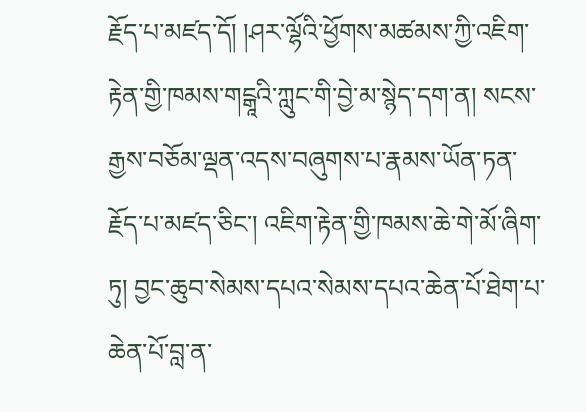རྗོད་པ་མཛད་དོ། །ཤར་ལྷོའི་ཕྱོགས་མཚམས་ཀྱི་འཇིག་རྟེན་གྱི་ཁམས་གངྒཱའི་ཀླུང་གི་བྱེ་མ་སྙེད་དག་ན། སངས་རྒྱས་བཅོམ་ལྡན་འདས་བཞུགས་པ་རྣམས་ཡོན་ཏན་རྗོད་པ་མཛད་ཅིང་། འཇིག་རྟེན་གྱི་ཁམས་ཆེ་གེ་མོ་ཞིག་ཏུ། བྱང་ཆུབ་སེམས་དཔའ་སེམས་དཔའ་ཆེན་པོ་ཐེག་པ་ཆེན་པོ་བླ་ན་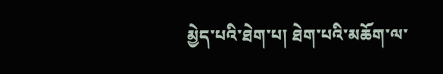མྱེད་པའི་ཐེག་པ། ཐེག་པའི་མཆོག་ལ་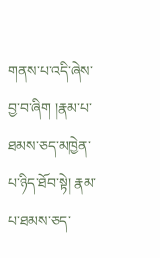གནས་པ་འདི་ཞེས་བྱ་བ་ཞིག །རྣམ་པ་ཐམས་ཅད་མཁྱེན་པ་ཉིད་ཐོབ་སྟེ། རྣམ་པ་ཐམས་ཅད་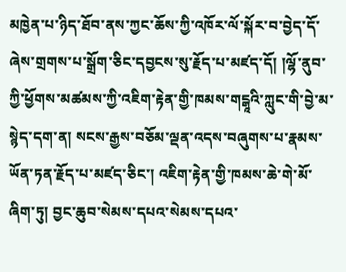མཁྱེན་པ་ཉིད་ཐོབ་ནས་ཀྱང་ཆོས་ཀྱི་འཁོར་ལོ་སྐོར་བ་བྱེད་དོ་ཞེས་གྲགས་པ་སྒྲོག་ཅིང་དབྱངས་སུ་རྗོད་པ་མཛད་དོ། །ལྷོ་ནུབ་ཀྱི་ཕྱོགས་མཚམས་ཀྱི་འཇིག་རྟེན་གྱི་ཁམས་གངྒཱའི་ཀླུང་གི་བྱེ་མ་སྙེད་དག་ན། སངས་རྒྱས་བཅོམ་ལྡན་འདས་བཞུགས་པ་རྣམས་ཡོན་ཏན་རྗོད་པ་མཛད་ཅིང་། འཇིག་རྟེན་གྱི་ཁམས་ཆེ་གེ་མོ་ཞིག་ཏུ། བྱང་ཆུབ་སེམས་དཔའ་སེམས་དཔའ་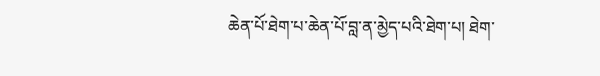ཆེན་པོ་ཐེག་པ་ཆེན་པོ་བླ་ན་མྱེད་པའི་ཐེག་པ། ཐེག་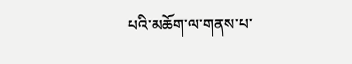པའི་མཆོག་ལ་གནས་པ་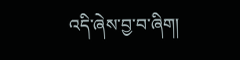འདི་ཞེས་བྱ་བ་ཞིག།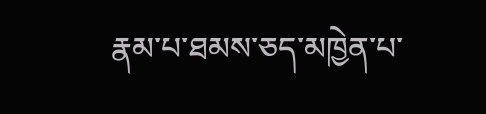རྣམ་པ་ཐམས་ཅད་མཁྱེན་པ་